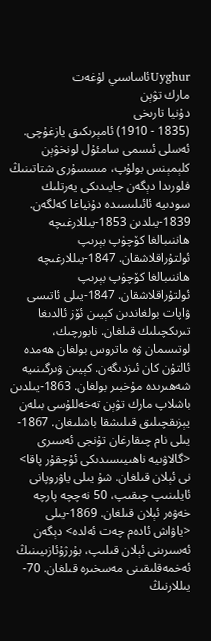Uyghurئاساسىي لۇغەت
مارك تۋېن
دۇنيا تارىخى
(1835 - 1910) ئامېرىكىق يازغۇچى. ئەسلى ئىسمى سامئۇل لونخۋېن كلېمېنس بولۇپ، مىسسۇرى شتاتىنىڭ فلورىدا دېگەن جايىدىكى يەرتلىك سودىيە ئائىلىسىدە دۇنياغا كەلگەن. 1839-يىلدىن 1853-يىللارغىچە ھاننىبالغا كۆچۈپ بېرىپ ئولتۇراقلاشقان. 1847-يىللارغىچە ھاننىبالغا كۆچۈپ بېرىپ ئولتۇراقلاشقان. 1847-يىلى ئاتىسى ۋاپات بولغاندىن كېيىن ئۆز ئالدىغا تىرىكچىلىك قىلغان. نابورچىك، لوتىسمان ۋە ماتروس بولغان ھەمدە ئالتۇن كان ئىزدىگەن. كېيىن ۋىرگىنىيە شەھىرىدە مۇخبىر بولغان. 1863-يىلدىن باشلاپ مارك تۋېن تەخەللۇسى بىلەن يېزىقچىلىق قىلىشقا باشلىغان. 1867-يىلى نام چىقارغان تۇنجى ئەسىرى <گالاۋىيە ناھىيىسىدىكى ئۇچقۇر پاقا> نى ئېلان قىلغان. شۇ يىلى ياۋروپانى ئايلىنىپ چىقىپ، 50 نەچچە پارچە خەۋەر ئېلان قىلغان. 1869-يىلى <ياۋاش ئادەم چەت ئەلدە> دېگەن ئەسىرىنى ئېلان قىلىپ، بۇرژۇئازىيىنىڭ ئەخمەقلىقىنى مەسخىرە قىلغان. 70-يىللارنىڭ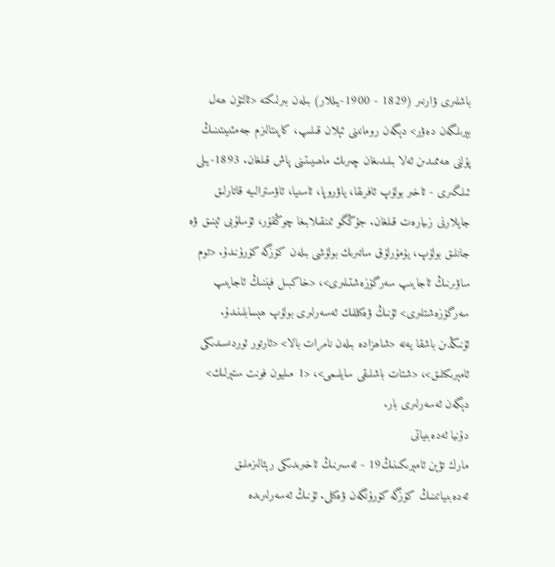باشلىرى ۋارنىر (1829 - 1900-يىللار) بىلەن بىرلىكتە <ئالتۇن ھەل بېرىلگەن دەۋر> دېگەن رومانىنى ئېلان قىلىپ، كاپىتالىزم جەمئىيىتىنىڭ پۇلنى ھەممىدىن ئەلا بىلىدىغان چىرىك ماھىيىتىنى پاش قىلغان. 1893-يىلى ئىلگىرى - ئاخىر بولۇپ ئافرىقا، ياۋروپا، ئاسىيا، ئاۋسترالىيە قاتارلىق جايلارنى زىيارەت قىلغان. جۇڭگو ئىنقىلابىغا چوڭقۇر، ئۇسلۇبى ئېنىق ۋە جانلىق بولۇپ، يۇمۇرلۇق ساتىرىك بولۇشى بىلەن كۆزگە كۆرۈنىدۇ. <توم ساۋىرنىڭ ئاجايىپ سەرگۈزەشتىلىرى>، <خاكبىل فېننىڭ ئاجايىپ سەرگۈزەشتلىرى> ئۇنىڭ ۋەكىللىك ئەسەرلىرى بولۇپ ھېسابلىنىدۇ. ئۇنىڭدىن باشقا يەنە <شاھزادە بىلەن نامرات بالا> <ئارتور ئوردىسىدىكى ئامېرىكىلىق>، <شتات باشلىقى سايلىمى>، <1 مىليون فونت ستېرلىك> دېگەن ئەسەرلىرى بار.
دۇنيا ئەدەبىياتى
مارك تۋېن ئامېرىكىنىڭ19 - ئەسىرنىڭ ئاخىرىدىكى رېئالىزملىق ئەدەبىياتىنىڭ كۆزگە كۆرۈنگەن ۋەكىلى. ئۇنىڭ ئەسەرلىرىدە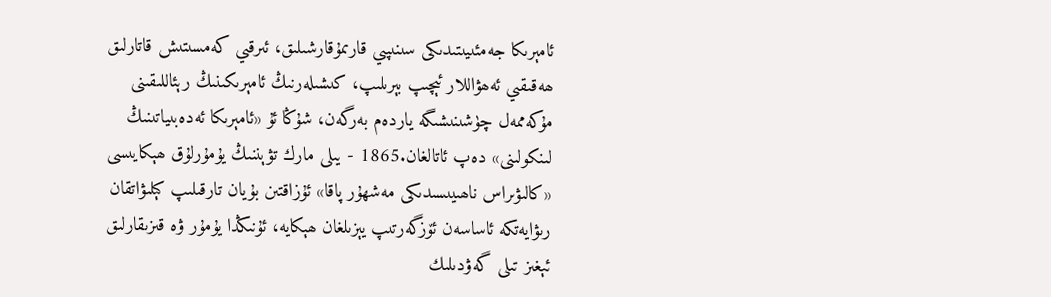ئامېرىكا جەمئىيىتىدىكى سىنىپىي قارىمۇقارشىلىق، ئىرقىي كەمسىتىش قاتارلىق ھەقىقىي ئەھۋاللار ئېچىپ بېرىلىپ، كىشىلەرنىڭ ئامېرىكىنىڭ رېئاللىقىنى مۇكەممەل چۈشىنىشىگە ياردەم بەرگەن، شۇڭا ئۇ «ئامېرىكا ئەدەبىياتىنىڭ لىنكولىنى» دەپ ئاتالغان.1865 - يىلى مارك تۋېننىڭ يۇمۇرلۇق ھېكايىسى «كالىۋىراس ناھىيىسىدىكى مەشھۇر پاقا» ئۇزاقتىن بۇيان تارقىلىپ كېلىۋاتقان رىۋايەتكە ئاساسەن ئۆزگەرتىپ يېزىلغان ھېكايە، ئۇنىڭدا يۇمۇر ۋە قىزىقارلىق ئېغىز تىلى گەۋدىلىك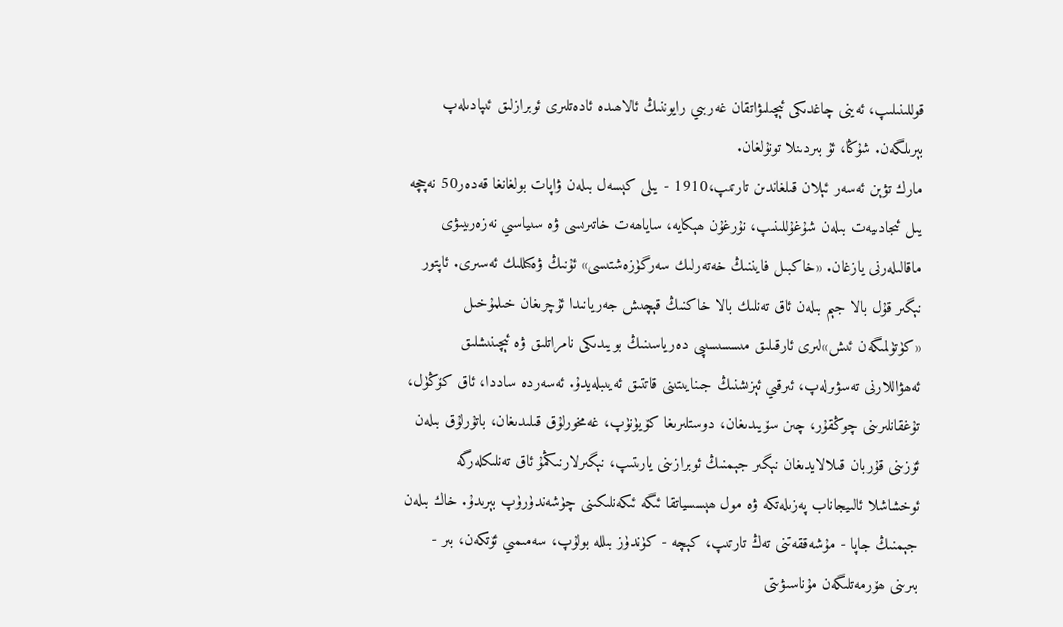قوللىنىلىپ، ئەينى چاغدىكى ئېچىلىۋاتقان غەربىي رايوننىڭ ئالاھىدە ئادەتلىرى ئوبرازلىق ئىپادىلەپ بېرىلگەن. شۇڭا، ئۇ بىردىنلا تونۇلغان.
مارك تۋېن ئەسەر ئېلان قىلغاندىن تارتىپ،1910 - يىلى كېسەل بىلەن ۋاپات بولغانغا قەدەر50 نەچچە يىل ئىجادىيەت بىلەن شۇغۇللىنىپ، نۇرغۇن ھېكايە، ساياھەت خاتىرىسى ۋە سىياسىي نەزەرىيىۋى ماقالىلەرنى يازغان. «خاكبىل فايننىڭ خەتەرلىك سەرگۈزەشتىسى» ئۇنىڭ ۋەكىللىك ئەسىرى. ئاپتور نېگىر قۇل بالا جېم بىلەن ئاق تەنلىك بالا خاكنىڭ قېچىش جەريانىدا ئۇچرىغان خىلمۇخىل «كۈتۈلمىگەن ئىش»لىرى ئارقىلىق مىسسىسىپى دەرياسىنىڭ بويىدىكى نامراتلىق ۋە ئېچىنىشلىق ئەھۋاللارنى تەسۋىرلەپ، ئىرقىي ئېزىشنىڭ جىنايىتىنى قاتتىق ئەيىبلەيدۇ. ئەسەردە ساددا، ئاق كۆڭۈل، تۇغقانلىرىنى چوڭقۇر، چىن سۆيىدىغان، دوستلىرىغا كۆيۈنۈپ، غەمخورلۇق قىلىدىغان، باتۇرلۇق بىلەن ئۆزىنى قۇربان قىلالايدىغان نېگىر جېمنىڭ ئوبرازىنى يارىتىپ، نېگىرلارنىڭمۇ ئاق تەنلىكلەرگە ئوخشاشلا ئالىيجاناب پەزىلەتكە ۋە مول ھېسسياتقا ئىگە ئىكەنلىكىنى چۈشەندۈرۈپ بېرىدۇ. خاك بىلەن جېمنىڭ جاپا - مۇشەققەتنى تەڭ تارتىپ، كېچە - كۈندۈز بىللە بولۇپ، سەمىمىي ئۆتكەن، بىر - بىرىنى ھۆرمەتلىگەن مۇناسىۋىتى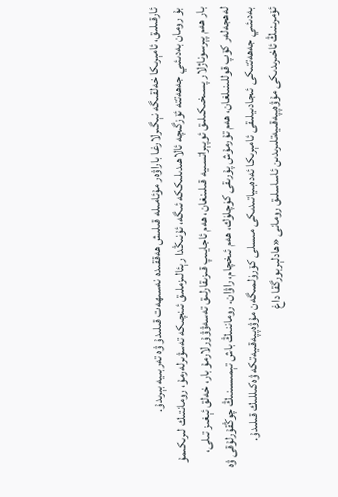ئارقىلىق، ئامېرىكا خەلقىگە نېگىرلارغا باراۋەر مۇئامىلە قىلىش ھەققىدە نەسىھەت قىلىدۇ ۋە تەربىيە بېرىدۇ.
بۇ رومان بەدىئىي جەھەتتە ئۆزگىچە ئالاھىدىلىككە ئىگە، ئۇنىڭدا رېئالىزملىق ئىنچىكە تەسۋىرلەرمۇ، رومانتىك لىرىكىمۇ بار ھەم پېرسوناژلار پسىخىكىلىق ئوپېراتسىيە قىلىنغان، ھەم ئاجايىپ قىزىقارلىق تەسەۋۋۇرلارمۇ بار، خەلق ئېغىز تىلى، لەھجەلەر كۆپ قوللىنىلغان، ھەم تۇرمۇش پۇرىقى كۈچلۈك، ھەم ئىخچام، راۋان. روماننىڭ باش تېمىسىنىڭ چوڭقۇرلۇقى ۋە بەدىئىي جەھەتتىكى ئىجادىيلىقى ئامېرىكا ئەدەبىياتىدىكى مىسلى كۆرۈلمىگەن مۇۋەپپەقىيەتكە ۋەكىللىك قىلىدۇ.
ئۆمرىنىڭ ئاخىرىدىكى مۇۋەپپەقىيەتلىرىدىن ئاساسلىق رومانى «ھادلېربورگقا داغ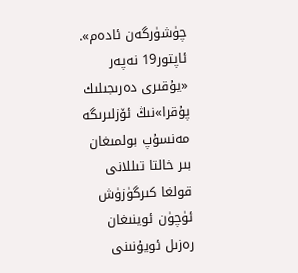چۈشۈرگەن ئادەم». ئاپتور19 نەپەر «يۇقىرى دەرىجىلىك پۇقرا»نىڭ ئۆزلىرىگە مەنسۇپ بولمىغان بىر خالتا تىللانى قولغا كىرگۈزۈش ئۈچۈن ئوينىغان رەزىل ئويۇنىنى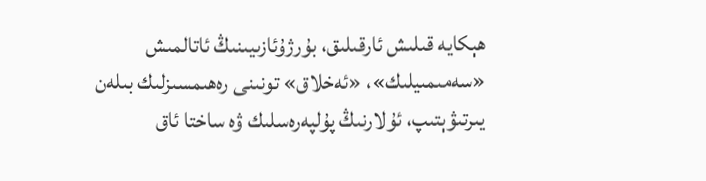ھېكايە قىلىش ئارقىلىق، بۇرژۇئازىيىنىڭ ئاتالمىش «سەمىمىيلىك»، «ئەخلاق» تونىنى رەھىمسىزلىك بىلەن يىرتىۋېتىپ، ئۇلارنىڭ پۇلپەرەسلىك ۋە ساختا ئاق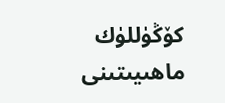كۆڭۈللۈك ماھىيىتىنى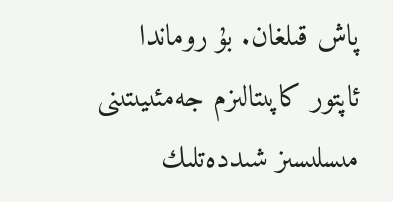پاش قىلغان. بۇ روماندا ئاپتور كاپىتالىزم جەمئىيىتىنى مىسلىسىز شىددەتلىك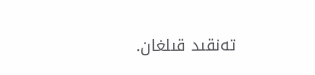تەنقىد قىلغان.